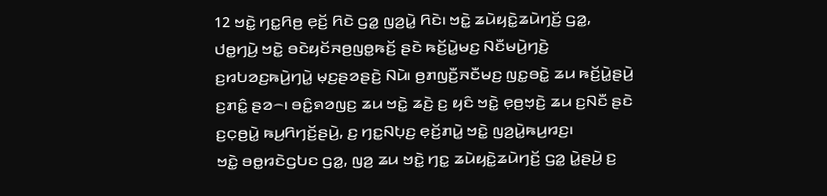12 ꤠꤢꤧ꤭ ꤚꤢ꤭ꤖꤥ꤬ ꤕ꤫ꤢꤩ꤬ ꤖꤢꤧ ꤞꤤ꤭ ꤜꤤ꤬ꤣꤧ꤭ ꤖꤢꤧ꤯ ꤠꤢꤧ꤭ ꤘꤣꤧꤟꤢꤧ꤭ꤘꤣꤧꤚꤢꤩ꤬ ꤞꤤ꤭, ꤓꤥ꤭ꤚꤣꤧ꤬ ꤠꤢꤧ꤭ ꤋꤢꤧꤟꤢꤩꤏꤥ꤬ꤜꤥ꤭ꤒꤢꤩ꤬ ꤔꤢꤧ ꤒꤢꤩ꤬ꤣꤧ꤭ꤗꤢ꤬ ꤡꤢꤪꤗꤣꤧ꤬ꤚꤢꤧ꤬ ꤢ꤬ꤙꤝꤤꤢ꤬ꤒꤣꤧ꤬ꤚꤣꤧ꤭ ꤗ꤫ꤢ꤬ꤔꤤꤔꤢꤧ꤬ ꤡꤣꤧ꤯ ꤥ꤬ꤊꤜꤢꤪ꤬ꤏꤢꤪꤗꤢ꤬ ꤜꤢ꤭ꤋꤢꤧ꤭ ꤘꤣ ꤒꤢꤩ꤬ꤣꤧ꤭ꤔꤣꤧ꤬ ꤢ꤬ꤊꤢꤨ꤭ ꤔꤤ꤮꤯ ꤋꤢꤨ꤭ꤎꤤꤜꤢ꤬ ꤘꤣ ꤠꤢꤧ꤭ ꤘꤢꤧ꤬ ꤢ꤬ ꤟꤢꤨ ꤠꤢꤧ꤭ ꤕ꤫ꤥ꤬ꤠ꤫ꤢꤧ꤬ ꤘꤣ ꤢ꤬ꤡꤢꤪ ꤔꤢꤧ ꤢ꤬ꤍ꤫ꤥ꤬ꤣꤧ꤭ ꤒꤣ꤬ꤖꤚꤢꤩ꤬ꤔꤣꤧ꤬, ꤢ꤬ ꤚꤢ꤭ꤡꤝ꤫ꤢ꤬ ꤕ꤫ꤢꤩ꤬ꤊꤣꤧ꤭ ꤠꤢꤧ꤭ ꤜꤤ꤬ꤣꤧ꤭ꤒꤣ꤬ꤙꤢ꤬꤯
ꤠꤢꤧ꤭ ꤋꤥ꤭ꤙꤢꤧꤞꤝꤢ ꤞꤤ꤭, ꤜꤤ꤬ ꤘꤣ ꤠꤢꤧ꤭ ꤚꤢ꤭ ꤘꤣꤧꤟꤢꤧ꤭ꤘꤣꤧꤚꤢꤩ꤬ ꤞꤤ꤭ ꤣꤧ꤭ꤔꤣꤧ꤬ ꤢ꤬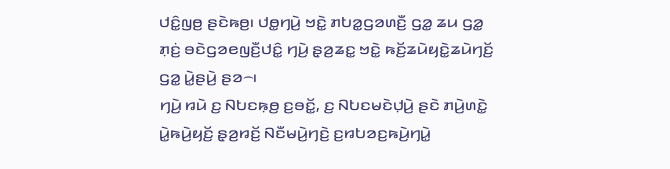ꤓꤢꤨ꤭ꤜꤥ꤬ ꤔꤢꤧꤒꤥ꤬꤯ ꤓꤥ꤭ꤚꤣꤧ꤬ ꤠꤢꤧ꤭ ꤊꤝꤤ꤭ꤞꤤꤛꤢꤪ꤬ ꤞꤤ꤭ ꤘꤣ ꤞꤤ꤭ ꤊ꤫ꤢꤦ꤬ ꤋꤢꤧꤞꤤꤕꤜꤢꤪ꤬ꤓꤢꤨ꤭ ꤚꤣꤧ꤬ ꤔ꤫ꤤ꤬ꤘꤢ꤭ ꤠꤢꤧ꤭ ꤒꤢꤩ꤬ꤘꤣꤧꤟꤢꤧ꤭ꤘꤣꤧꤚꤢꤩ꤬ ꤞꤤ꤭ ꤣꤧ꤭ꤔꤣꤧ꤬ ꤔꤤ꤮꤯
ꤚꤣꤧ꤬ ꤙꤣꤧ ꤢ꤬ ꤡꤝꤢꤒ꤫ꤥ꤬ ꤢ꤬ꤋꤢꤩ꤭, ꤢ꤬ ꤡꤝꤢꤗꤢꤧꤓ꤫ꤣꤧ꤬ ꤔꤢꤧ ꤊꤣꤧ꤬ꤛꤢꤧ꤭ ꤣꤧ꤭ꤒꤣꤧ꤬ꤟꤢꤩ꤬ ꤔ꤫ꤤ꤬ꤙꤢꤩ꤬ ꤡꤢꤪꤗꤣꤧ꤬ꤚꤢꤧ꤬ ꤢ꤬ꤙꤝꤤꤢ꤬ꤒꤣꤧ꤬ꤚꤣꤧ꤭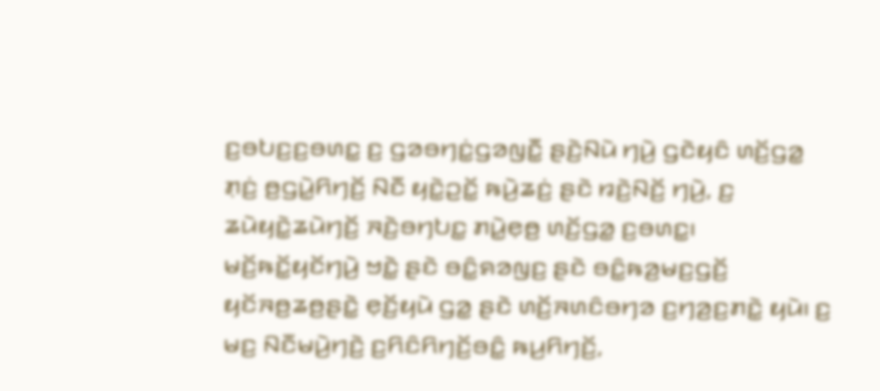ꤢ꤬ꤋꤝꤢ꤬ꤢ꤬ꤋꤛꤢ꤭ ꤢ꤬ ꤞꤤꤋꤚꤢꤦ꤭ꤞꤤꤜꤢꤪ꤭ ꤔꤢꤧ꤬ꤡꤣꤧ ꤚꤣꤧ꤬ ꤞꤢꤧꤟꤢꤨ ꤛꤢꤩ꤬ꤞꤤ꤭ ꤊ꤫ꤢꤦ꤬ ꤥ꤬ꤞꤣꤧ꤭ꤖꤚꤢꤩ꤬ ꤡꤢꤪ ꤟꤢꤧ꤭ꤑꤢꤩ꤭ ꤒꤣꤧ꤬ꤘꤢꤦ꤬ ꤔꤢꤧ ꤙꤢꤧ꤬ꤡꤢꤩ꤬ ꤚꤣꤧ꤬, ꤢ꤬ ꤘꤣꤧꤟꤢꤧ꤭ꤘꤣꤧꤚꤢꤩ꤬ ꤏꤢꤧ꤬ꤋꤚꤝꤢ꤭ ꤊꤣꤧ꤭ꤕ꤫ꤥ꤬ ꤛꤢꤩ꤬ꤞꤤ꤭ ꤢ꤬ꤋꤛꤢ꤭꤯
ꤗꤢꤩ꤬ꤒꤢꤩ꤭ꤟꤢꤩꤚꤣꤧ꤬ ꤠꤢꤧ꤭ ꤔꤢꤧ ꤋꤢꤨ꤭ꤎꤤꤜꤢ꤬ ꤔꤢꤧ ꤋꤢꤨ꤭ꤒꤤ꤬ꤗꤢ꤬ꤞꤢꤩ꤬ ꤟꤢꤩꤏꤥ꤬ꤘꤥ꤬ꤔꤢꤧ꤭ ꤕ꤫ꤢꤩ꤬ꤟꤣꤧ ꤞꤤ꤭ ꤔꤢꤧ ꤛꤢꤩ꤬ꤏꤛꤢꤨꤋꤚꤤ ꤢ꤬ꤚꤤ꤬ꤢ꤬ꤊꤢꤧ꤭ ꤟꤣꤧ꤯ ꤢ꤬ ꤗꤢ꤬ ꤡꤢꤪꤗꤣꤧ꤬ꤚꤢꤧ꤬ ꤢ꤬ꤖꤢꤨꤖꤚꤢꤩ꤬ꤋꤢꤨ꤭ ꤒꤣ꤬ꤖꤚꤢꤩ꤬,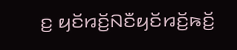ꤢ꤬ ꤟꤢꤩꤙꤢꤩ꤬ꤡꤢꤪꤟꤢꤩꤙꤢꤩ꤬ꤒꤢꤩ꤬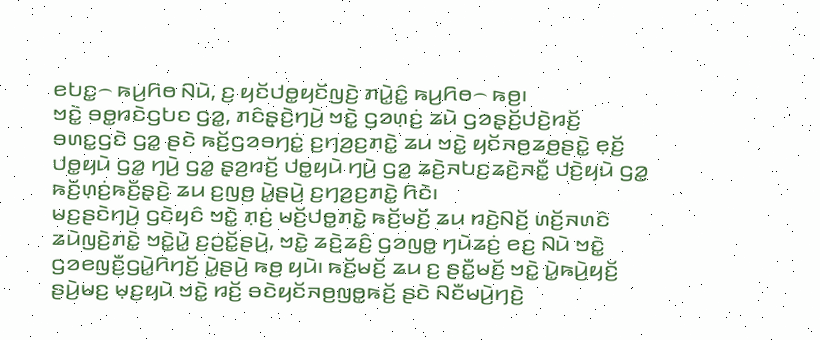ꤕꤝꤢ꤭꤮ ꤒꤣ꤬ꤖꤥ ꤡꤣꤧ, ꤢ꤬ ꤟꤢꤩꤓꤥ꤭ꤟꤢꤩꤜꤢꤧ꤬ ꤊꤣꤧ꤭ꤢꤨ꤭ ꤒꤣ꤬ꤖꤥ꤮ ꤒꤥ꤬꤯
ꤠꤢꤧ꤭ ꤋꤥ꤭ꤙꤢꤧꤞꤝꤢ ꤞꤤ꤭, ꤊꤢꤨꤔ꤫ꤢꤧ꤬ꤚꤣꤧ꤬ ꤠꤢꤧ꤭ ꤞꤤꤛ꤫ꤢꤦ꤬ ꤘꤣꤧ ꤞꤤꤔ꤫ꤢꤩ꤬ꤓꤢꤧ꤬ꤙꤢꤩ꤬ ꤋꤛꤢ꤭ꤞꤢꤧ ꤞꤤ꤭ ꤔꤢꤧ ꤒꤢꤩ꤬ꤞꤤꤋꤚꤢꤦ꤭ ꤢ꤬ꤚꤤ꤬ꤢ꤬ꤊꤢꤧ꤭ ꤘꤣ ꤠꤢꤧ꤭ ꤟꤢꤩꤏꤥ꤬ꤘꤥ꤬ꤔꤢꤧ꤭ ꤕ꤫ꤢꤩ꤬ ꤓꤥ꤭ꤟꤣꤧ ꤞꤤ꤭ ꤚꤣꤧ꤬ ꤞꤤ꤭ ꤔ꤫ꤤ꤬ꤙꤢꤩ꤬ ꤓꤥ꤭ꤟꤣꤧ ꤚꤣꤧ꤬ ꤞꤤ꤭ ꤘꤢꤧ꤬ꤏꤝꤢ꤬ꤘꤢꤧ꤬ꤏꤢꤪ꤭ ꤓꤢꤧ꤬ꤟꤣꤧ ꤞꤤ꤭ ꤒꤢꤩ꤬ꤛ꤫ꤢꤦ꤬ꤒꤢꤩ꤬ꤔ꤫ꤢꤧ꤬ ꤘꤣ ꤢ꤬ꤜꤥ꤬ ꤣꤧ꤭ꤔꤣꤧ꤬ ꤢ꤬ꤚꤤ꤬ꤢ꤬ꤊꤢꤧ꤭ ꤖꤢꤧ꤯
ꤗꤢ꤬ꤔꤢꤧꤚꤣꤧ꤬ ꤞꤢꤧꤟꤢꤨ ꤠꤢꤧ꤭ ꤊ꤫ꤢꤦ꤬ ꤗꤢꤩ꤬ꤓꤥ꤭ꤊꤢꤧ꤭ ꤒꤢꤩ꤬ꤗꤢꤩ꤬ ꤘꤣ ꤙꤢꤧ꤬ꤡꤢꤩ꤬ ꤛꤢꤩ꤬ꤏꤛꤢꤨ ꤘꤣꤧꤜꤢꤧ꤬ꤊꤢꤧ꤭ ꤠꤢꤧ꤭ꤣꤧ꤭ ꤢ꤬ꤑꤢꤩ꤭ꤔꤣꤧ꤬, ꤠꤢꤧ꤭ ꤘꤢꤧ꤬ꤘꤢꤨ꤬ ꤞꤤꤜꤥ꤭ ꤚꤣꤧꤘꤢꤦ꤬ ꤕꤢ꤬ ꤡꤣꤧ ꤠꤢꤧ꤭ ꤞꤤꤕꤜꤢꤪ꤬ꤞꤣꤧ꤭ꤖꤚꤢꤩ꤬ ꤣꤧ꤭ꤔꤣꤧ꤬ ꤒꤥ꤬ ꤟꤣꤧ꤯ ꤒꤢꤩ꤬ꤗꤢꤩ꤬ ꤘꤣ ꤢ꤬ ꤔꤢꤪ꤭ꤗꤢꤩ꤬ ꤠꤢꤧ꤭ ꤣꤧ꤭ꤒꤣꤧ꤬ꤟꤢꤩ꤬ ꤔꤣꤧ꤬ꤗꤢ꤬ ꤗ꤫ꤢ꤬ꤟꤣꤧ ꤠꤢꤧ꤭ ꤙꤢꤩ꤬ ꤋꤢꤧꤟꤢꤩꤏꤥ꤬ꤜꤥ꤭ꤒꤢꤩ꤬ ꤔꤢꤧ ꤡꤢꤪꤗꤣꤧ꤬ꤚꤢꤧ꤬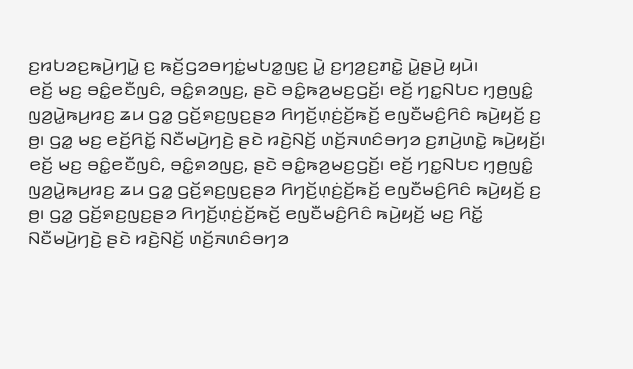ꤢ꤬ꤙꤝꤤꤢ꤬ꤒꤣꤧ꤬ꤚꤣꤧ꤭ ꤢ꤬ ꤒꤢꤩ꤬ꤞꤤꤋꤚꤢꤦ꤭ꤗꤝꤤ꤭ꤜꤢ꤬ ꤣꤧ꤭ ꤢ꤬ꤚꤤ꤬ꤢ꤬ꤊꤢꤧ꤭ ꤣꤧ꤭ꤔꤣꤧ꤬ ꤟꤣꤧ꤯
ꤕꤢꤩ꤬ ꤗꤢ꤬ ꤋꤢꤨ꤭ꤕꤢꤪꤜꤢꤨ, ꤋꤢꤨ꤭ꤎꤤꤜꤢ꤬, ꤔꤢꤧ ꤋꤢꤨ꤭ꤒꤤ꤬ꤗꤢ꤬ꤞꤢꤩ꤬꤯ ꤕꤢꤩ꤬ ꤚꤢ꤭ꤡꤝꤢ ꤚ꤫ꤥ꤬ꤜꤢꤨ꤭ ꤜꤤ꤬ꤣꤧ꤭ꤒꤣ꤬ꤙꤢ꤬ ꤘꤣ ꤞꤤ꤭ ꤞꤢꤩ꤬ꤎꤢ꤬ꤜꤢ꤬ꤔꤤ ꤖꤚꤢꤩ꤬ꤛ꤫ꤢꤦ꤬ꤢꤩ꤬ꤒꤢꤩ꤬ ꤕꤜꤢꤪꤗꤢꤨ꤬ꤖꤢꤨ ꤒꤣꤧ꤬ꤟꤢꤩ꤬ ꤢ꤬ ꤥ꤬꤯ ꤞꤤ꤭ ꤗꤢ꤬ ꤕꤢꤩ꤬ꤖꤢꤩ꤭ ꤡꤢꤪꤗꤣꤧ꤬ꤚꤢꤧ꤬ ꤔꤢꤧ ꤙꤢꤧ꤬ꤡꤢꤩ꤬ ꤛꤢꤩ꤬ꤏꤛꤢꤨꤋꤚꤤ ꤢ꤬ꤊꤣꤧ꤬ꤛꤢꤧ꤭ ꤒꤣꤧ꤬ꤟꤢꤩ꤬꤯
ꤕꤢꤩ꤬ ꤗꤢ꤬ ꤋꤢꤨ꤭ꤕꤢꤪꤜꤢꤨ, ꤋꤢꤨ꤭ꤎꤤꤜꤢ꤬, ꤔꤢꤧ ꤋꤢꤨ꤭ꤒꤤ꤬ꤗꤢ꤬ꤞꤢꤩ꤬꤯ ꤕꤢꤩ꤬ ꤚꤢ꤭ꤡꤝꤢ ꤚ꤫ꤥ꤬ꤜꤢꤨ꤭ ꤜꤤ꤬ꤣꤧ꤭ꤒꤣ꤬ꤙꤢ꤬ ꤘꤣ ꤞꤤ꤭ ꤞꤢꤩ꤬ꤎꤢ꤬ꤜꤢ꤬ꤔꤤ ꤖꤚꤢꤩ꤬ꤛ꤫ꤢꤦ꤬ꤢꤩ꤬ꤒꤢꤩ꤬ ꤕꤜꤢꤪꤗꤢꤨ꤬ꤖꤢꤨ ꤒꤣꤧ꤬ꤟꤢꤩ꤬ ꤢ꤬ ꤥ꤬꤯ ꤞꤤ꤭ ꤞꤢꤩ꤬ꤎꤢ꤬ꤜꤢ꤬ꤔꤤ ꤖꤚꤢꤩ꤬ꤛ꤫ꤢꤦ꤬ꤢꤩ꤬ꤒꤢꤩ꤬ ꤕꤜꤢꤪꤗꤢꤨ꤬ꤖꤢꤨ ꤒꤣꤧ꤬ꤟꤢꤩ꤬ ꤗꤢ꤬ ꤖꤢꤩ꤭ ꤡꤢꤪꤗꤣꤧ꤬ꤚꤢꤧ꤬ ꤔꤢꤧ ꤙꤢꤧ꤬ꤡꤢꤩ꤬ ꤛꤢꤩ꤬ꤏꤛꤢꤨꤋꤚꤤ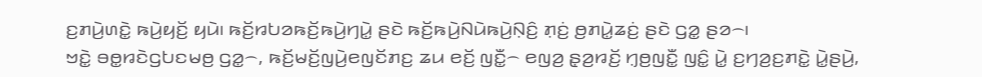ꤢ꤬ꤊꤣꤧ꤬ꤛꤢꤧ꤭ ꤒꤣꤧ꤬ꤟꤢꤩ꤬ ꤟꤣꤧ꤯ ꤒꤢꤩ꤬ꤙꤝꤤꤒꤢꤩ꤬ꤒꤣꤧ꤬ꤚꤣꤧ꤭ ꤔꤢꤧ ꤒꤢꤩ꤬ꤒꤣꤧ꤬ꤡꤣꤧꤒꤣꤧ꤬ꤡ꤫ꤢꤨ꤬ ꤊ꤫ꤢꤦ꤬ ꤥ꤬ꤊꤣꤧ꤭ꤘꤢꤦ꤬ ꤔꤢꤧ ꤞꤤ꤭ ꤔꤤ꤮꤯
ꤠꤢꤧ꤭ ꤋꤥ꤭ꤙꤢꤧꤞꤝꤢꤗꤥ꤬ ꤞꤤ꤭꤮, ꤒꤢꤩ꤬ꤗꤢꤩ꤬ꤜꤣꤧ꤬ꤕꤜꤢꤩꤊꤢ꤬ ꤘꤣ ꤕꤢꤩ꤬ ꤜꤢꤪ꤭꤮ ꤕꤜꤤ꤬ ꤔ꤫ꤤ꤬ꤙꤢꤩ꤬ ꤚ꤫ꤥ꤬ꤜꤢꤪ꤭ ꤜꤢꤨ꤭ ꤣꤧ꤭ ꤢ꤬ꤚꤤ꤬ꤢ꤬ꤊꤢꤧ꤭ ꤣꤧ꤭ꤔꤣꤧ꤬,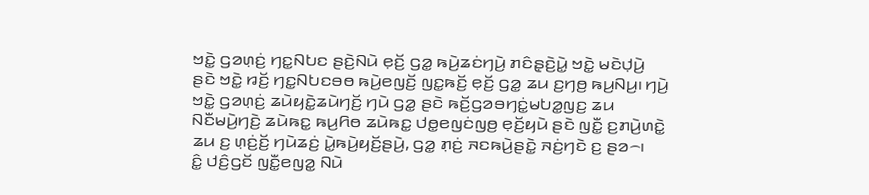ꤠꤢꤧ꤭ ꤞꤤꤛ꤫ꤢꤦ꤬ ꤚꤢ꤭ꤡꤝꤢ ꤔꤢꤧ꤬ꤡꤣꤧ ꤕ꤫ꤢꤩ꤬ ꤞꤤ꤭ ꤒꤣꤧ꤬ꤘꤢꤦꤚꤣꤧ꤬ ꤊꤢꤨꤔ꤫ꤢꤧ꤬ꤣꤧ꤭ ꤠꤢꤧ꤭ ꤗꤢꤧꤓ꤫ꤣꤧ꤬ ꤔꤢꤧ ꤠꤢꤧ꤭ ꤙꤢꤩ꤬ ꤚꤢ꤭ꤡꤝꤢꤋꤥ ꤒꤣꤧ꤬ꤕꤜꤢꤩ꤬ ꤜꤢ꤭ꤒꤢꤩ꤬ ꤕ꤫ꤢꤩ꤬ ꤞꤤ꤭ ꤘꤣ ꤢ꤬ꤚꤥ꤬ ꤒꤣ꤬ꤡꤣ꤬꤯ ꤚꤣꤧ꤬ ꤠꤢꤧ꤭ ꤞꤤꤛ꤫ꤢꤦ꤬ ꤘꤣꤧꤟꤢꤧ꤭ꤘꤣꤧꤚꤢꤩ꤬ ꤚꤣꤧ ꤞꤤ꤭ ꤔꤢꤧ ꤒꤢꤩ꤬ꤞꤤꤋꤚꤢꤦ꤭ꤗꤝꤤ꤭ꤜꤢ꤬ ꤘꤣ ꤡꤢꤪꤗꤣꤧ꤬ꤚꤢꤧ꤬ ꤘꤣꤧꤒꤢ꤭ ꤒꤣ꤬ꤖꤥ ꤘꤣꤧꤒꤢ꤭ ꤓꤥ꤭ꤕꤜꤢꤦꤜꤥ꤬ ꤕ꤫ꤢꤩ꤬ꤟꤣꤧ ꤔꤢꤧ ꤜꤢꤪ꤭ ꤢ꤬ꤊꤣꤧ꤬ꤛꤢꤧ꤭ ꤘꤣ ꤢ꤬ ꤛ꤫ꤢꤦ꤬ꤢꤩ꤬ ꤚꤣꤧꤘꤢꤦ꤬ ꤣꤧ꤭ꤒꤣꤧ꤬ꤟꤢꤩ꤬ꤔꤣꤧ꤬, ꤞꤤ꤭ ꤊ꤫ꤢꤦ꤬ ꤏꤢꤒꤣꤧ꤬ꤔꤢꤧ꤭ ꤏꤢꤦ꤬ꤚꤢꤧ ꤢ꤬ ꤔꤤ꤮꤯
ꤢꤨ꤭ ꤓꤢꤨ꤬ꤞꤢꤩ ꤜꤢꤪ꤭ꤕꤜꤤ꤭ ꤡꤣꤧ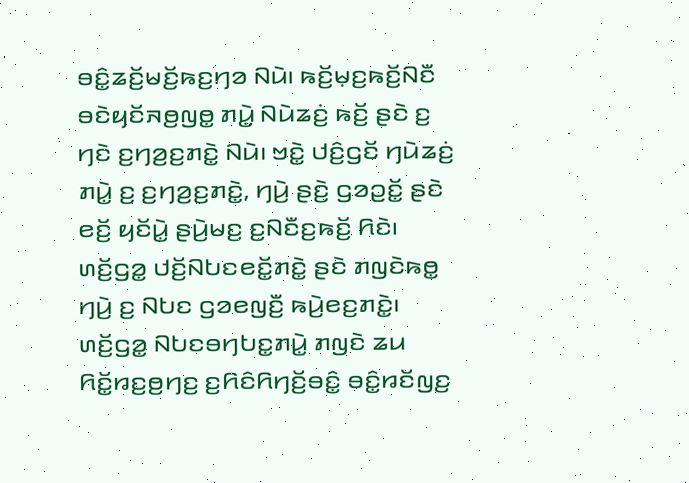ꤋꤢꤨ꤭ꤘꤢꤩ꤬ꤗꤢꤩ꤬ꤒꤢ꤬ꤚꤤ ꤡꤣꤧ꤯ ꤒꤢꤩ꤬ꤗ꤫ꤢ꤬ꤒꤢꤩ꤬ꤡꤢꤪ ꤋꤢꤧꤟꤢꤩꤏꤥ꤬ꤜꤥ꤭ ꤊꤣꤧ꤭ ꤡꤣꤧꤘꤢꤦ꤬ ꤒꤢꤩ꤬ ꤔꤢꤧ ꤢ꤬ ꤚꤢꤧ ꤢ꤬ꤚꤤ꤬ꤢ꤬ꤊꤢꤧ꤭ ꤡꤣꤧ꤯ ꤠꤢꤧ꤭ ꤓꤢꤨ꤬ꤞꤢꤩ ꤚꤣꤧꤘꤢꤦ꤬ ꤊꤣꤧ꤭ ꤢ꤬ ꤢ꤬ꤚꤤ꤬ꤢ꤬ꤊꤢꤧ꤭, ꤚꤣꤧ꤬ ꤔꤢꤧ꤬ ꤞꤤꤑꤢꤩ꤭ ꤔꤢꤧ ꤕꤢꤩ꤬ ꤟꤢꤩꤣꤧ꤭ ꤔꤣꤧ꤬ꤗꤢ꤬ ꤢ꤬ꤡꤢꤪꤢ꤬ꤒꤢꤩ꤬ ꤖꤢꤧ꤯
ꤛꤢꤩ꤬ꤞꤤ꤭ ꤓꤢꤩ꤬ꤡꤝꤢꤕꤢꤩ꤭ꤊꤢꤧ꤭ ꤔꤢꤧ ꤊꤜꤢꤧꤒꤥ꤭ ꤚꤣꤧ꤬ ꤢ꤬ ꤡꤝꤢ ꤞꤤꤕꤜꤢꤪ꤬ ꤒꤣꤧ꤬ꤕꤢ꤬ꤊꤢꤧ꤭꤯ ꤛꤢꤩ꤬ꤞꤤ꤭ ꤡꤝꤢꤋꤚꤝꤢ꤭ꤊꤣꤧ꤭ ꤊꤜꤢꤧ ꤘꤣ ꤖꤢꤩ꤭ꤙꤢ꤬ꤥ꤬ꤚꤢ꤬ ꤢ꤬ꤖꤢꤨꤖꤚꤢꤩ꤬ꤋꤢꤨ꤭ ꤋꤢꤨ꤭ꤙꤢꤩꤜꤢ꤬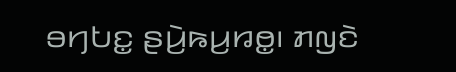ꤋꤚꤝꤢ꤭ ꤔꤣꤧ꤬ꤒꤣ꤬ꤙꤥ꤭꤯ ꤊꤜꤢꤧ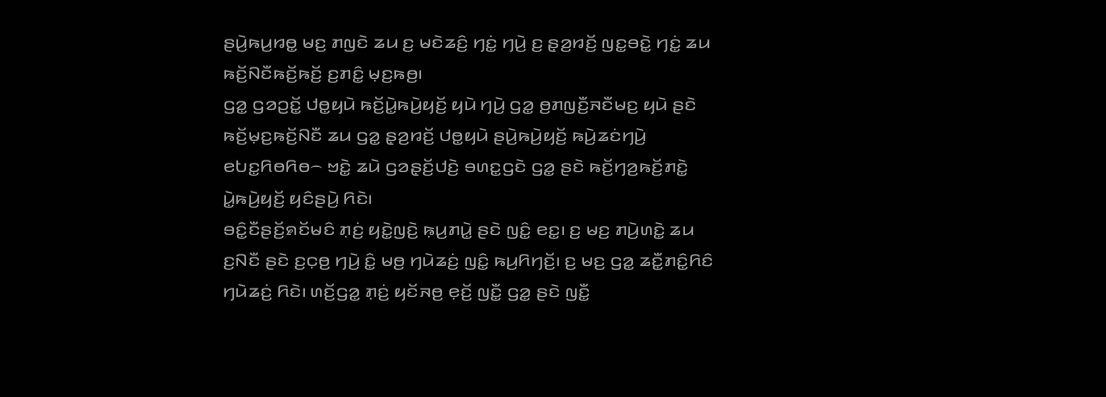ꤔꤣꤧ꤬ꤒꤣ꤬ꤙꤥ꤭ ꤗꤢ꤬ ꤊꤜꤢꤧ ꤘꤣ ꤢ꤬ ꤗꤢꤧꤘꤢꤨ꤬ ꤚꤢꤦ꤭ ꤚꤣꤧ꤬ ꤢ꤬ ꤔ꤫ꤤ꤬ꤙꤢꤩ꤬ ꤜꤢ꤭ꤋꤢꤧ꤭ ꤚꤢꤦ꤭ ꤘꤣ ꤒꤢꤩ꤬ꤡꤢꤪꤒꤢꤩ꤬ꤒꤢꤩ꤬ ꤢ꤬ꤊꤢꤨ꤭ ꤗ꤫ꤢ꤬ꤒꤥ꤬꤯
ꤞꤤ꤭ ꤞꤤꤑꤢꤩ꤭ ꤓꤥ꤭ꤟꤣꤧ ꤒꤢꤩ꤬ꤣꤧ꤭ꤒꤣꤧ꤬ꤟꤢꤩ꤬ ꤟꤣꤧ ꤚꤣꤧ꤬ ꤞꤤ꤭ ꤥ꤬ꤊꤜꤢꤪ꤬ꤏꤢꤪꤗꤢ꤬ ꤟꤣꤧ ꤔꤢꤧ ꤒꤢꤩ꤬ꤗ꤫ꤢ꤬ꤒꤢꤩ꤬ꤡꤢꤪ ꤘꤣ ꤞꤤ꤭ ꤔ꤫ꤤ꤬ꤙꤢꤩ꤬ ꤓꤥ꤭ꤟꤣꤧ ꤔꤣꤧ꤬ꤒꤣꤧ꤬ꤟꤢꤩ꤬ ꤒꤣꤧ꤬ꤘꤢꤦꤚꤣꤧ꤬ ꤕꤝꤢ꤭ꤖꤥꤖꤥ꤮ ꤠꤢꤧ꤭ ꤘꤣꤧ ꤞꤤꤔ꤫ꤢꤩ꤬ꤓꤢꤧ꤬ ꤋꤛꤢ꤭ꤞꤢꤧ ꤞꤤ꤭ ꤔꤢꤧ ꤒꤢꤩ꤬ꤚꤤ꤬ꤒꤢꤩ꤬ꤊꤢꤧ꤭ ꤣꤧ꤭ꤒꤣꤧ꤬ꤟꤢꤩ꤬ ꤟꤢꤨꤔꤣꤧ꤬ ꤖꤢꤧ꤯
ꤋꤢꤨ꤭ꤢꤪꤔꤢꤩ꤬ꤎꤢꤩꤗꤢꤨ ꤊ꤫ꤢꤦ꤬ ꤟꤢꤧ꤭ꤜꤢꤧ꤬ ꤒ꤫ꤣ꤬ꤊꤣꤧ꤭ ꤔꤢꤧ ꤜꤢꤨ꤭ ꤕꤢ꤭꤯ ꤢ꤬ ꤗꤢ꤬ ꤊꤣꤧ꤬ꤛꤢꤧ꤭ ꤘꤣ ꤢ꤬ꤡꤢꤪ ꤔꤢꤧ ꤢ꤬ꤍ꤫ꤥ꤬ ꤚꤣꤧ꤬ ꤢꤨ꤭ ꤗꤥ꤬ ꤚꤣꤧꤘꤢꤦ꤬ ꤜꤢꤨ꤭ ꤒꤣ꤬ꤖꤚꤢꤩ꤬꤯ ꤢ꤬ ꤗꤢ꤬ ꤞꤤ꤭ ꤘꤢꤪ꤭ꤊꤢꤨ꤭ꤖꤢꤨ ꤚꤣꤧꤘꤢꤦ꤬ ꤖꤢꤧ꤯ ꤛꤢꤩ꤬ꤞꤤ꤭ ꤊ꤫ꤢꤦ꤬ ꤟꤢꤩꤏꤥ꤬ ꤕ꤫ꤢꤩ꤬ ꤜꤢꤪ꤭ ꤞꤤ꤭ ꤔꤢꤧ ꤜꤢꤪ꤭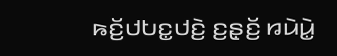ꤒꤢꤩ꤬ꤓꤝꤢ꤭ꤓꤢꤧ꤬ ꤢ꤬ꤔ꤫ꤢꤩ꤬ ꤙꤣꤧꤣꤧ꤭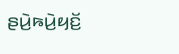ꤔꤣꤧ꤬ꤒꤣꤧ꤬ꤟꤢꤩ꤬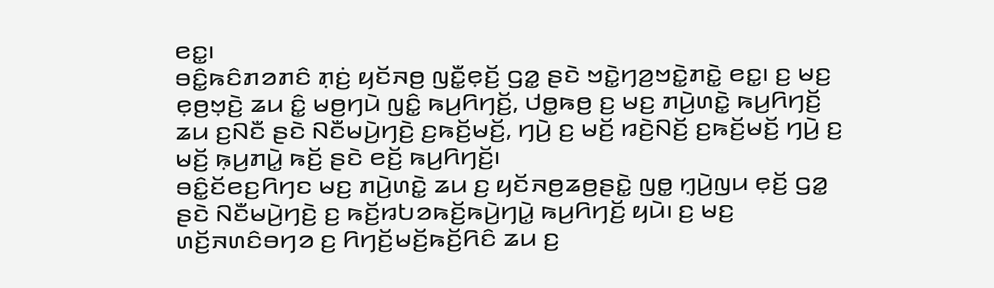ꤕꤢ꤭꤯
ꤋꤢꤨ꤭ꤒꤢꤨꤊꤤꤊꤢꤨ ꤊ꤫ꤢꤦ꤬ ꤟꤢꤩꤏꤥ꤬ ꤜꤢꤪ꤭ꤕ꤫ꤢꤩ꤬ ꤞꤤ꤭ ꤔꤢꤧ ꤠꤢꤧ꤭ꤚꤤ꤬ꤠꤢꤧ꤭ꤊꤢꤧ꤭ ꤕꤢ꤭꤯ ꤢ꤬ ꤗꤢ꤬ ꤕ꤫ꤥ꤬ꤠ꤫ꤢꤧ꤬ ꤘꤣ ꤢꤨ꤭ ꤗꤥ꤬ꤚꤣꤧ ꤜꤢꤨ꤭ ꤒꤣ꤬ꤖꤚꤢꤩ꤬, ꤓꤥ꤭ꤒꤥ꤬ ꤢ꤬ ꤗꤢ꤬ ꤊꤣꤧ꤬ꤛꤢꤧ꤭ ꤒꤣ꤬ꤖꤚꤢꤩ꤬ ꤘꤣ ꤢ꤬ꤡꤢꤪ ꤔꤢꤧ ꤡꤢꤪꤗꤣꤧ꤬ꤚꤢꤧ꤬ ꤢ꤬ꤒꤢꤩ꤬ꤗꤢꤩ꤬, ꤚꤣꤧ꤬ ꤢ꤬ ꤗꤢꤩ꤬ ꤙꤢꤧ꤬ꤡꤢꤩ꤬ ꤢ꤬ꤒꤢꤩ꤬ꤗꤢꤩ꤬ ꤚꤣꤧ꤬ ꤢ꤬ ꤗꤢꤩ꤬ ꤒ꤫ꤣ꤬ꤊꤣꤧ꤭ ꤒꤢꤩ꤬ ꤔꤢꤧ ꤕꤢꤩ꤬ ꤒꤣ꤬ꤖꤚꤢꤩ꤬꤯
ꤋꤢꤨ꤭ꤢꤩꤕꤢ꤬ꤖꤚꤢ ꤗꤢ꤬ ꤊꤣꤧ꤬ꤛꤢꤧ꤭ ꤘꤣ ꤢ꤬ ꤟꤢꤩꤏꤥ꤬ꤘꤥ꤬ꤔꤢꤧ꤭ ꤜꤥ꤭ ꤚ꤫ꤣꤧ꤬ꤜꤣ ꤕ꤫ꤢꤩ꤬ ꤞꤤ꤭ ꤔꤢꤧ ꤡꤢꤪꤗꤣꤧ꤬ꤚꤢꤧ꤬ ꤢ꤬ ꤒꤢꤩ꤬ꤙꤝꤤꤒꤢꤩ꤬ꤒꤣꤧ꤬ꤚꤣꤧ꤭ ꤒꤣ꤬ꤖꤚꤢꤩ꤬ ꤟꤣꤧ꤯ ꤢ꤬ ꤗꤢ꤬ ꤛꤢꤩ꤬ꤏꤛꤢꤨꤋꤚꤤ ꤢ꤬ ꤖꤚꤢꤩ꤬ꤗꤢꤩ꤬ꤒꤢꤩ꤬ꤖꤢꤨ ꤘꤣ ꤢ꤬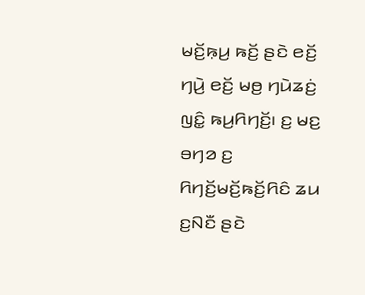ꤗꤢꤩ꤬ꤒ꤫ꤣ꤬ ꤒꤢꤩ꤬ ꤔꤢꤧ ꤕꤢꤩ꤬ ꤚꤣꤧ꤬ ꤕꤢꤩ꤬ ꤗꤥ꤬ ꤚꤣꤧꤘꤢꤦ꤬ ꤜꤢꤨ꤭ ꤒꤣ꤬ꤖꤚꤢꤩ꤬꤯ ꤢ꤬ ꤗꤢ꤬ ꤋꤚꤤ ꤢ꤬ ꤖꤚꤢꤩ꤬ꤗꤢꤩ꤬ꤒꤢꤩ꤬ꤖꤢꤨ ꤘꤣ ꤢ꤬ꤡꤢꤪ ꤔꤢꤧ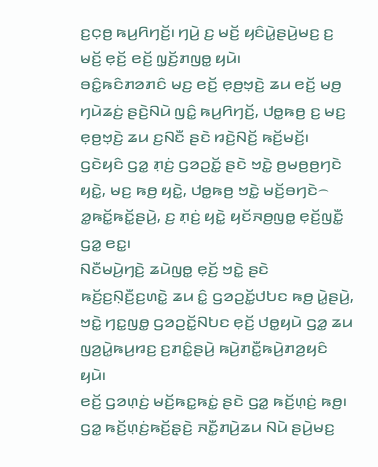ꤢ꤬ꤍ꤫ꤥ꤬ ꤒꤣ꤬ꤖꤚꤢꤩ꤬꤯ ꤚꤣꤧ꤬ ꤢ꤬ ꤗꤢꤩ꤬ ꤟꤢꤨꤣꤧ꤭ꤔꤣꤧ꤬ꤗꤢ꤬ ꤢ꤬ ꤗꤢꤩ꤬ ꤕ꤫ꤢꤩ꤬ ꤕꤢꤩ꤬ ꤜ꤫ꤢꤩ꤬ꤊꤜꤥ꤭ ꤟꤣꤧ꤯
ꤋꤢꤨ꤭ꤒꤢꤨꤊꤤꤊꤢꤨ ꤗꤢ꤬ ꤕꤢꤩ꤬ ꤕ꤫ꤥ꤬ꤠ꤫ꤢꤧ꤬ ꤘꤣ ꤕꤢꤩ꤬ ꤗꤥ꤬ ꤚꤣꤧꤘꤢꤦ꤬ ꤔꤢꤧ꤬ꤡꤣꤧ ꤜꤢꤨ꤭ ꤒꤣ꤬ꤖꤚꤢꤩ꤬, ꤓꤥ꤭ꤒꤥ꤬ ꤢ꤬ ꤗꤢ꤬ ꤕ꤫ꤥ꤬ꤠ꤫ꤢꤧ꤬ ꤘꤣ ꤢ꤬ꤡꤢꤪ ꤔꤢꤧ ꤙꤢꤧ꤬ꤡꤢꤩ꤬ ꤒꤢꤩ꤬ꤗꤢꤩ꤬꤯ ꤞꤢꤧꤟꤢꤨ ꤞꤤ꤭ ꤊ꤫ꤢꤦ꤬ ꤞꤤꤑꤢꤩ꤭ ꤔꤢꤧ ꤠꤢꤧ꤭ ꤥ꤬ꤗꤥ꤬ꤥ꤬ꤚꤢꤧ ꤟꤢꤧ꤭, ꤗꤢ꤬ ꤒꤥ꤬ ꤟꤢꤧ꤭, ꤓꤥ꤭ꤒꤥ꤬ ꤠꤢꤧ꤭ ꤗꤢꤩ꤬ꤋꤚꤢꤧ꤮ ꤤ꤭ꤒꤢꤩ꤭ꤒꤢꤩ꤭ꤔꤣꤧ꤬, ꤢ꤬ ꤊ꤫ꤢꤦ꤬ ꤟꤢꤧ꤭ ꤟꤢꤩꤏꤥ꤬ꤜꤥ꤭ ꤕ꤫ꤢꤩ꤬ꤜꤢꤪ꤭ ꤞꤤ꤭ ꤕꤢ꤭꤯
ꤡꤢꤪꤗꤣꤧ꤬ꤚꤢꤧ꤬ ꤘꤣꤧꤜꤥ꤭ ꤕ꤫ꤢꤩ꤬ ꤠꤢꤧ꤭ ꤔꤢꤧ ꤒꤢꤩ꤬ꤢ꤬ꤡ꤫ꤢꤪ꤬ꤢ꤬ꤛꤢꤧ꤭ ꤘꤣ ꤢꤨ꤭ ꤞꤤꤑꤢꤩ꤭ꤓꤝꤢ ꤒꤥ꤬ ꤣꤧ꤭ꤔꤣꤧ꤬, ꤠꤢꤧ꤭ ꤚꤢ꤭ꤜꤥ꤭ ꤞꤤꤑꤢꤩ꤭ꤡꤝꤢ ꤕ꤫ꤢꤩ꤬ ꤓꤥ꤭ꤟꤣꤧ ꤞꤤ꤭ ꤘꤣ ꤜꤤ꤬ꤣꤧ꤭ꤒꤣ꤬ꤙꤢ꤬ ꤢ꤬ꤊꤢꤨ꤭ꤔꤣꤧ꤬ ꤒꤣꤧ꤬ꤊꤢꤪ꤭ꤒꤣꤧ꤬ꤊꤤ꤬ꤟꤢꤨ ꤟꤣꤧ꤯
ꤕꤢꤩ꤬ ꤞꤤꤛ꤫ꤢꤦ꤬ ꤗꤢꤩ꤬ꤒꤢ꤭ꤒꤢꤦ꤭ ꤔꤢꤧ ꤞꤤ꤭ ꤒꤢꤩ꤬ꤛ꤫ꤢꤦ꤬ ꤒꤥ꤬꤯ ꤞꤤ꤭ ꤒꤢꤩ꤬ꤛ꤫ꤢꤦ꤬ꤒꤢꤩ꤬ꤔ꤫ꤢꤧ꤬ ꤏꤢꤪ꤭ꤊꤣꤧ꤬ꤘꤣ ꤡꤣꤧ ꤔꤣꤧ꤬ꤗꤢ꤬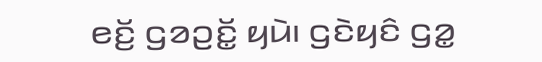ꤕꤢꤩ꤬ ꤞꤤꤑꤢꤩ꤭ ꤟꤣꤧ꤯ ꤞꤢꤧꤟꤢꤨ ꤞꤤ꤭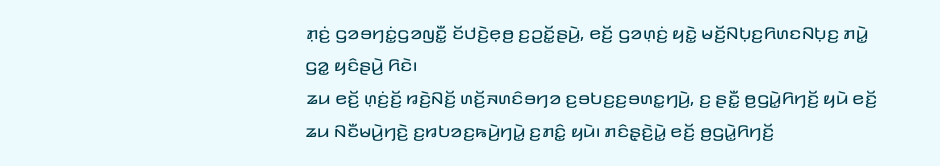ꤊ꤫ꤢꤦ꤬ ꤞꤤꤋꤚꤢꤦ꤭ꤞꤤꤜꤢꤪ꤭ ꤢꤩꤓꤢꤧ꤬ꤕ꤫ꤥ꤬ ꤢ꤬ꤑꤢꤩ꤭ꤔꤣꤧ꤬, ꤕꤢꤩ꤬ ꤞꤤꤛ꤫ꤢꤦ꤬ ꤟꤢꤧ꤭ ꤗꤢꤩ꤬ꤡꤝ꤫ꤢ꤬ꤖꤛꤢꤡꤝ꤫ꤢ꤬ ꤊꤣꤧ꤭ ꤞꤤ꤭ ꤟꤢꤨꤔꤣꤧ꤬ ꤖꤢꤧ꤯
ꤘꤣ ꤕꤢꤩ꤬ ꤛ꤫ꤢꤦ꤬ꤢꤩ꤬ ꤙꤢꤧ꤬ꤡꤢꤩ꤬ ꤛꤢꤩ꤬ꤏꤛꤢꤨꤋꤚꤤ ꤢ꤬ꤋꤝꤢ꤬ꤢ꤬ꤋꤛꤢ꤭ꤚꤣꤧ꤬, ꤢ꤬ ꤔꤢꤪ꤭ ꤥ꤬ꤞꤣꤧ꤭ꤖꤚꤢꤩ꤬ ꤟꤣꤧ ꤕꤢꤩ꤬ ꤘꤣ ꤡꤢꤪꤗꤣꤧ꤬ꤚꤢꤧ꤬ ꤢ꤬ꤙꤝꤤꤢ꤬ꤒꤣꤧ꤬ꤚꤣꤧ꤭ ꤢ꤬ꤊꤢꤨ꤭ ꤟꤣꤧ꤯ ꤊꤢꤨꤔ꤫ꤢꤧ꤬ꤣꤧ꤭ ꤕꤢꤩ꤬ ꤥ꤬ꤞꤣꤧ꤭ꤖꤚꤢꤩ꤬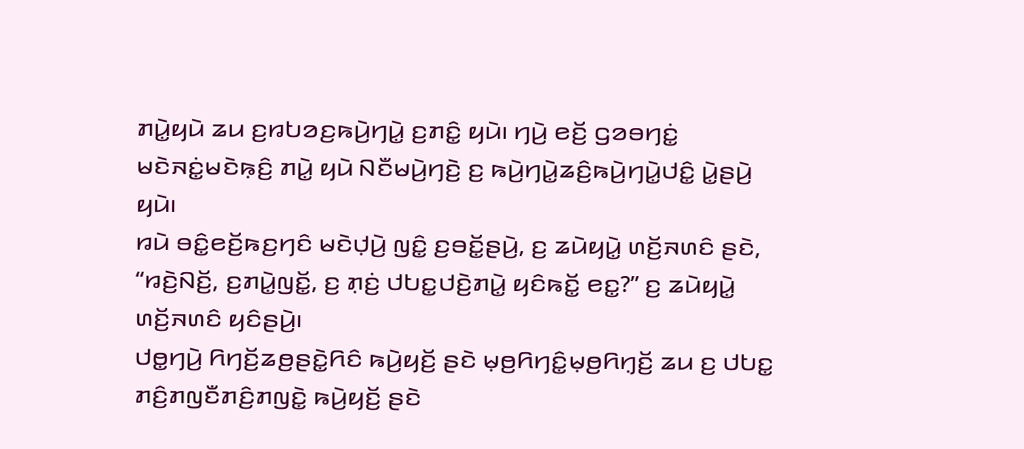ꤊꤣꤧ꤭ꤟꤣꤧ ꤘꤣ ꤢ꤬ꤙꤝꤤꤢ꤬ꤒꤣꤧ꤬ꤚꤣꤧ꤭ ꤢ꤬ꤊꤢꤨ꤭ ꤟꤣꤧ꤯ ꤚꤣꤧ꤬ ꤕꤢꤩ꤬ ꤞꤤꤋꤚꤢꤦ꤭ ꤗꤢꤧꤏꤢꤦ꤭ꤗꤢꤧꤒ꤫ꤢꤨ꤬ ꤊꤣꤧ꤭ ꤟꤣꤧ ꤡꤢꤪꤗꤣꤧ꤬ꤚꤢꤧ꤬ ꤢ꤬ ꤒꤣꤧ꤬ꤚꤣꤧ꤭ꤘꤢꤨ꤬ꤒꤣꤧ꤬ꤚꤣꤧ꤭ꤓꤢꤨ꤭ ꤣꤧ꤭ꤔꤣꤧ꤬ ꤟꤣꤧ꤯
ꤙꤣꤧ ꤋꤢꤨ꤭ꤕꤢꤩ꤬ꤒꤢ꤬ꤚꤢꤨ ꤗꤢꤧꤓ꤫ꤣꤧ꤬ ꤜꤢꤨ꤭ ꤢ꤬ꤋꤢꤩ꤭ꤔꤣꤧ꤬, ꤢ꤬ ꤘꤣꤧꤟꤣꤧ꤭ ꤛꤢꤩ꤬ꤏꤛꤢꤨ ꤔꤢꤧ, “ꤙꤢꤧ꤬ꤡꤢꤩ꤬, ꤢ꤬ꤊꤣꤧ꤭ꤜꤢꤩ꤭, ꤢ꤬ ꤊ꤫ꤢꤦ꤬ ꤓꤝꤢ꤭ꤓꤢꤧ꤬ꤊꤣꤧ꤭ ꤟꤢꤨꤒꤢꤩ꤭ ꤕꤢ꤭?” ꤢ꤬ ꤘꤣꤧꤟꤣꤧ꤭ ꤛꤢꤩ꤬ꤏꤛꤢꤨ ꤟꤢꤨꤔꤣꤧ꤬꤯
ꤓꤥ꤭ꤚꤣꤧ꤬ ꤖꤚꤢꤩ꤬ꤘꤥ꤬ꤔꤢꤧ꤭ꤖꤢꤨ ꤒꤣꤧ꤬ꤟꤢꤩ꤬ ꤔꤢꤧ ꤗ꤫ꤥ꤬ꤖꤚꤢꤨ꤭ꤗ꤫ꤥ꤬ꤖꤚ꤫ꤢꤩ꤬ ꤘꤣ ꤢ꤬ ꤓꤝꤢ꤭ ꤊꤢꤨ꤬ꤊꤜꤢꤪꤊꤢꤨ꤬ꤊꤜꤢꤧ꤭ ꤒꤣꤧ꤬ꤟꤢꤩ꤬ ꤔꤢꤧ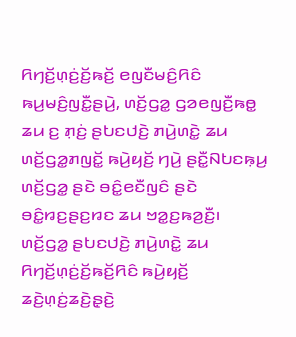ꤖꤚꤢꤩ꤬ꤛ꤫ꤢꤦ꤬ꤢꤩ꤬ꤒꤢꤩ꤬ ꤕꤜꤢꤪꤗꤢꤨ꤬ꤖꤢꤨ ꤒꤣ꤬ꤗꤢꤨ꤬ꤜꤢꤪ꤭ꤔꤣꤧ꤬, ꤛꤢꤩ꤬ꤞꤤ꤭ ꤞꤤꤕꤜꤢꤪ꤬ꤒꤥ꤭ ꤘꤣ ꤢ꤬ ꤊ꤫ꤢꤦ꤬ ꤔꤝꤢꤓꤢꤧ꤬ ꤊꤣꤧ꤬ꤛꤢꤧ꤭ ꤘꤣ ꤛꤢꤩ꤬ꤞꤤ꤭ꤊꤜꤢꤩ꤭ ꤒꤣꤧ꤬ꤟꤢꤩ꤬ ꤚꤣꤧ꤬ ꤔꤢꤪ꤭ꤡꤝꤢꤒ꤫ꤣ꤬ ꤛꤢꤩ꤬ꤞꤤ꤭ ꤔꤢꤧ ꤋꤢꤨ꤭ꤕꤢꤪꤜꤢꤨ ꤔꤢꤧ ꤋꤢꤨ꤭ꤙꤢ꤬ꤔꤢ꤬ꤙꤢ ꤘꤣ ꤠꤤ꤭ꤢ꤬ꤒꤤ꤬ꤢꤪ꤬꤯ ꤛꤢꤩ꤬ꤞꤤ꤭ ꤔꤝꤢꤓꤢꤧ꤬ ꤊꤣꤧ꤬ꤛꤢꤧ꤭ ꤘꤣ ꤖꤚꤢꤩ꤬ꤛ꤫ꤢꤦ꤬ꤢꤩ꤬ꤒꤢꤩ꤬ꤖꤢꤨ ꤒꤣꤧ꤬ꤟꤢꤩ꤬ ꤘꤢꤧ꤬ꤛ꤫ꤢꤦ꤬ꤘꤢꤧ꤬ꤔ꤫ꤢꤧ꤬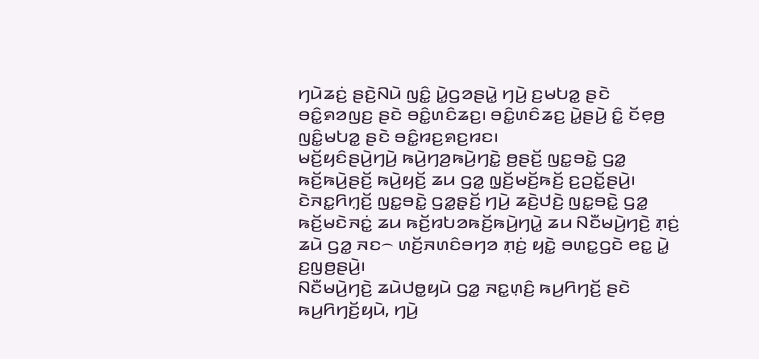ꤚꤣꤧꤘꤢꤦ꤬ ꤔꤢꤧ꤬ꤡꤣꤧ ꤜꤢꤨ꤭ ꤣꤧ꤭ꤞꤤꤔꤣꤧ꤭ ꤚꤣꤧ꤬ ꤢ꤬ꤗꤝꤤ꤭ ꤔꤢꤧ ꤋꤢꤨ꤭ꤎꤤꤜꤢ꤬ ꤔꤢꤧ ꤋꤢꤨ꤭ꤛꤢꤨꤘꤢ꤬꤯ ꤋꤢꤨ꤭ꤛꤢꤨꤘꤢ꤬ ꤣꤧ꤭ꤔꤣꤧ꤬ ꤢꤨ꤭ ꤢꤩꤕ꤫ꤥ꤬ ꤜꤢꤨ꤭ꤗꤝꤤ꤭ ꤔꤢꤧ ꤋꤢꤨ꤭ꤙꤢ꤬ꤎꤢ꤬ꤙꤢ꤯
ꤗꤢꤩ꤬ꤟꤢꤨꤔꤣꤧ꤬ꤚꤣꤧ꤬ ꤒꤣꤧ꤬ꤚꤤ꤬ꤒꤣꤧ꤬ꤚꤢꤧ꤭ ꤥ꤬ꤔꤢꤩ꤬ ꤜꤢ꤭ꤋꤢꤧ꤭ ꤞꤤ꤭ ꤒꤢꤩ꤬ꤒꤣꤧ꤬ꤔꤢꤩ꤬ ꤒꤣꤧ꤬ꤟꤢꤩ꤬ ꤘꤣ ꤞꤤ꤭ ꤜ꤫ꤢꤩ꤬ꤗꤢꤩ꤬ꤒꤢꤩ꤬ ꤢ꤬ꤑꤢꤩ꤭ꤔꤣꤧ꤬꤯ ꤢꤧꤏꤢ꤭ꤖꤚ꤫ꤢꤩ꤬ ꤜꤢ꤭ꤋꤢꤧ꤭ ꤞꤤ꤭ꤔ꤫ꤢꤩ꤬ ꤚꤣꤧ꤬ ꤘꤢꤧ꤬ꤓꤢꤧ꤬ ꤜꤢ꤭ꤋꤢꤧ꤭ ꤞꤤ꤭ ꤒꤢꤩ꤬ꤗꤢꤧꤏꤢꤦ꤭ ꤘꤣ ꤒꤢꤩ꤬ꤙꤝꤤꤒꤢꤩ꤬ꤒꤣꤧ꤬ꤚꤣꤧ꤭ ꤘꤣ ꤡꤢꤪꤗꤣꤧ꤬ꤚꤢꤧ꤬ ꤊ꤫ꤢꤦ꤬ ꤘꤣꤧ ꤞꤤ꤭ ꤏꤢ꤮ ꤛꤢꤩ꤬ꤏꤛꤢꤨꤋꤚꤤ ꤊ꤫ꤢꤦ꤬ ꤟꤢꤧ꤭ ꤋꤛꤢ꤭ꤞꤢꤧ ꤕꤢ꤭ ꤣꤧ꤭ ꤢ꤬ꤜꤥ꤬ꤔꤣꤧ꤬꤯
ꤡꤢꤪꤗꤣꤧ꤬ꤚꤢꤧ꤬ ꤘꤣꤧꤓꤥ꤭ꤟꤣꤧ ꤞꤤ꤭ ꤏꤢ꤭ꤛ꤫ꤢꤨ꤬ ꤒꤣ꤬ꤖꤚꤢꤩ꤬ ꤔꤢꤧ ꤒꤣ꤬ꤖꤚꤢꤩ꤬ꤟꤣꤧ, ꤚꤣꤧ꤬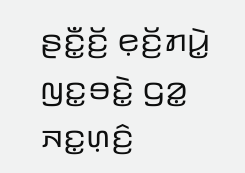ꤔꤢꤪ꤭ꤢꤩ꤬ ꤕ꤫ꤢꤩ꤬ꤊꤣꤧ꤭ ꤜꤢ꤭ꤋꤢꤧ꤭ ꤞꤤ꤭ ꤏꤢ꤭ꤛ꤫ꤢꤨ꤬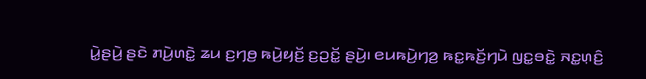ꤣꤧ꤭ꤔꤣꤧ꤬ ꤔꤢꤧ ꤊꤣꤧ꤬ꤛꤢꤧ꤭ ꤘꤣ ꤢ꤬ꤚꤥ꤬ ꤒꤣꤧ꤬ꤟꤢꤩ꤬ ꤢ꤬ꤑꤢꤩ꤭ ꤔꤣꤧ꤬꤯ ꤕꤣꤒꤣꤧ꤬ꤚꤤ꤬ ꤒꤢ꤭ꤒꤢꤩ꤬ꤚꤣꤧ ꤜꤢ꤭ꤋꤢꤧ꤭ ꤏꤢ꤭ꤛ꤫ꤢꤨ꤬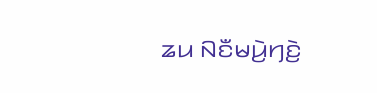ꤘꤣ ꤡꤢꤪꤗꤣꤧ꤬ꤚꤢꤧ꤬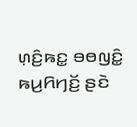ꤛ꤫ꤢꤨ꤬ꤒꤢ꤭ ꤋꤥꤜꤢꤨ꤭ ꤒꤣ꤬ꤖꤚꤢꤩ꤬ ꤔꤢꤧ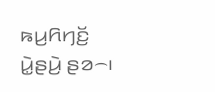ꤒꤣ꤬ꤖꤚꤢꤩ꤬ ꤣꤧ꤭ꤔꤣꤧ꤬ ꤔꤤ꤮꤯